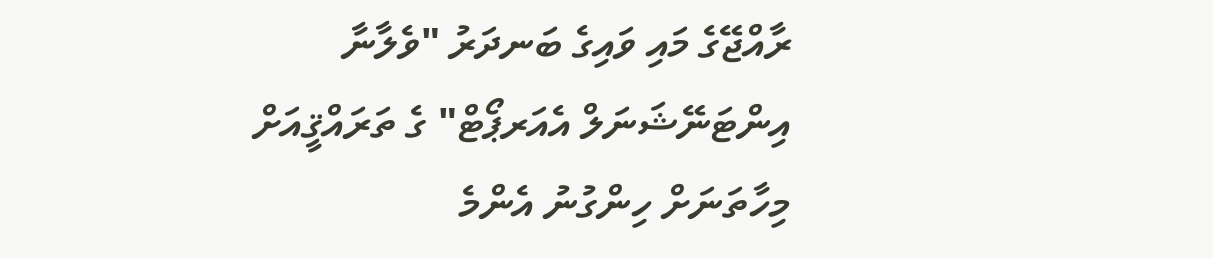ރާއްޖޭގެ މައި ވައިގެ ބަނދަރު "ވެލާނާ އިންޓަނޭޝަނަލް އެއަރޕޯޓް" ގެ ތަރައްޤީއަށް މިހާތަނަށް ހިންގުނު އެންމެ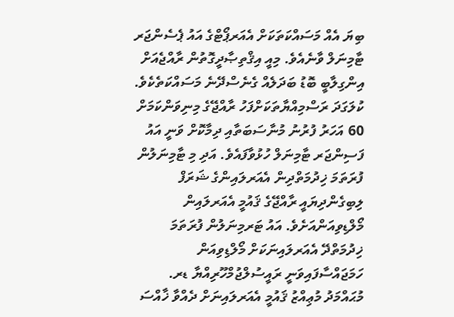ބިޔަ އެއް މަސައްކަތަކަށް އެއަރޕޯޓްގެ އައު ޕެސެންޖަރ ޓާމިނަލް ވާނެއެވެ. މިއީ އިޤްތިޞާދީގޮތުން ރާއްޖެއަށް އިންގިލާބީ ބޮޑު ބަދަލެއް ގެނެސްދޭނެ މަސައްކަތެކެވެ.
ކުލަގަދަ ރަސްމިއްޔާތަކަށްފަހު ރާއްޖޭގެ މިނިވަންކަމަށް 60 އަހަރު ފުރުނު މުނާސަބަތާއި ދިމާކޮށް ވަނީ އައު ފަސިންޖަރ ޓާމިނަލް ހުޅުވާފައެވެ. އަދި މި ޓާމިނަލުން ފުރަތަމަ ޚިދުމަތްދިން އެއަރލައިންގެ ޝަރަފް ލިބިގެންދިޔައީ ރާއްޖޭގެ ޤައުމީ އެއަރލައިން މޯލްޑިވިއަންއަށެވެ. އައު ޓަރމިނަލުން ފުރަތަމަ ޚިދުމަތްދޭ އެއަރލައިނަކަށް މޯލްޑިވިއަން ހަމަޖައްސާފައިވަނީ ރައީސުލްޖުމްހޫރިއްޔާ ޑރ. މުޙައްމަދު މުޢިއްޒު ޤައުމީ އެއަރލައިނަށް ދެއްވާ ޚާއްސަ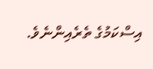އިސްކަމުގެ ތެރެއިންނެވެ.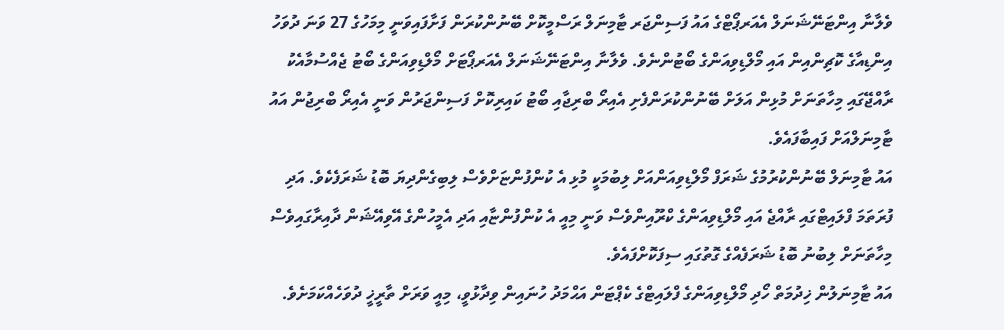ވެލާނާ އިންޓަނޭޝަނަލް އެއަރޕޯޓްގެ އައު ފަސިންޖަރ ޓާމިނަލް ރަސްމީކޮށް ބޭނުންކުރަން ފަށާފައިވަނީ މިމަހުގެ 27 ވަނަ ދުވަހު އިންޑިއާގެ ކޮޗިންއިން އައި މޯލްޑިވިއަންގެ ބޯޓުންނެވެ. ވެލާނާ އިންޓަނޭޝަނަލް އެއަރޕޯޓަށް މޯލްޑިވިއަންގެ ބޯޓު ޖެއްސުމާއެކު ރާއްޖޭގައި މިހާތަނަށް މުޅިން އަލަށް ބޭނުންކުރަންފެށި އެއިރޯ ބްރިޖާއި ބޯޓު ކައިރިކޮށް ފަސިންޖަރުން ވަނީ އެއިރޯ ބްރިޖުން އައު ޓާމިނަލްއަށް ފައިބާފައެވެ.
އައު ޓާމިނަލް ބޭނުންކުރުމުގެ ޝަރަފް މޯލްޑިވިއަންއަށް ލިބުމަކީ މުޅި އެ ކުންފުންޏަށްވެސް ލިބިގެންދިޔަ ބޮޑު ޝަރަފެކެވެ. އަދި ފުރަތަމަ ފްލައިޓްގައި ރާއްޖެ އައި މޯލްޑިވިއަންގެ ކްރޫއިންވެސް ވަނީ މިއީ އެ ކުންފުންޏާއި އަދި އެމީހުންގެ އޭވިއޭޝަން ދާއިރާގައިވެސް މިހާތަނަށް ލިބުނު ބޮޑު ޝަރަފެއްގެ ގޮތުގައި ސިފަކޮށްފައެވެ.
އައު ޓާމިނަލުން ޚިދުމަތް ހޯދި މޯލްޑިވިއަންގެ ފްލައިޓްގެ ކެޕްޓަން އަޙްމަދު ހުނައިން ވިދާޅުވީ، މިއީ ވަރަށް ތާރީޚީ ދުވަހެއްކަމަށެވެ.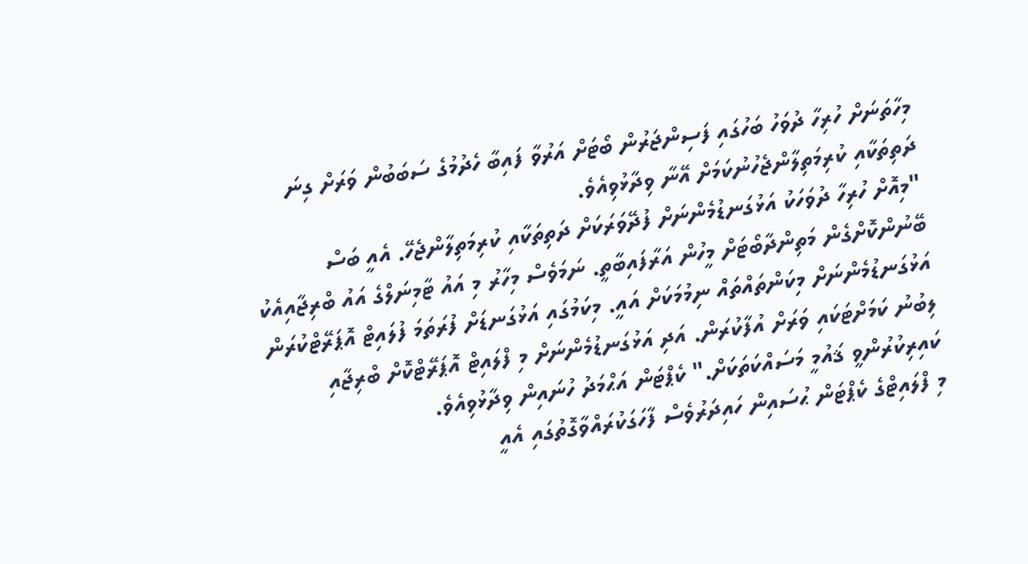މިހާތަނަށް ހުރިހާ ދުވަހު ބަހުގައި ފަސިންޖަރުން ބޯޓަށް އަރުވާ ފައިބާ ހެދުމުގެ ސަބަބުން ވަރަށް ގިނަ ދަތިތަކާއި ކުރިމަތިލާންޖެހުނުކަމަށް އޭނާ ވިދާޅުވިއެވެ.
"މިއޮށް ހުރިހާ ދުވަހަކު އަޅުގަނޑުމެންނަށް ފުދޭވަރަކަށް ދަތިތަކާއި ކުރިމަތިލާންޖެހޭ. އެއީ ބަސް ބޭނުންކޮށްގެން މަތިންދާބޯޓަށް މީހުން އަރާފައިބާތީ. ނަމަވެސް މިހާރު މި އައު ޓާމިނަލްގެ އައު ބްރިޖާއިއެކު އަޅުގަނޑުމެންނަށް މިކަންތައްތައް ނިމުމަކަށް އައީ. މިކަމުގައި އަޅުގަނޑަށް ފުރަތަމަ ފުލައިޓް އޮޕަރޭޓްކުރަން ލިބުނު ކަމަށްޓަކައި ވަރަށް އުފާކުރަން. އަދި އަޅުގަނޑުމެންނަށް މި ފްލައިޓް އޮޕަރޭޓްކޮށް ބްރިޖާއި ކައިރިކުރުންވީ ޤައުމީ މަސައްކަތަކަށް." ކެޕްޓަން އަޙްމަދު ހުނައިން ވިދާޅުވިއެވެ.
މި ފްލައިޓްގެ ކެޕްޓަން ޙުސައިން ހައިދަރުވެސް ފާހަގަކުރައްވާގޮތުގައި އެއީ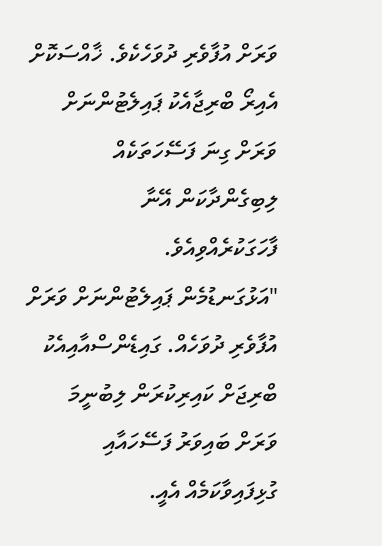ވަރަށް އުފާވެރި ދުވަހެކެވެ. ޚާއްސަކޮށް އެއިރޯ ބްރިޖާއެކު ޕައިލެޓުންނަށް ވަރަށް ގިނަ ފަސޭހަތަކެއް ލިބިގެންދާކަން އޭނާ ފާހަގަކުރެއްވިއެވެ.
"އަޅުގަނޑުމެން ޕައިލެޓުންނަށް ވަރަށް އުފާވެރި ދުވަހެއް. ގައިޑެންސްއާއިއެކު ބްރިޖަށް ކައިރިކުރަން ލިބުނީމަ ވަރަށް ބައިވަރު ފަސޭހައާއި ގުޅިފައިވާކަމެއް އެއީ.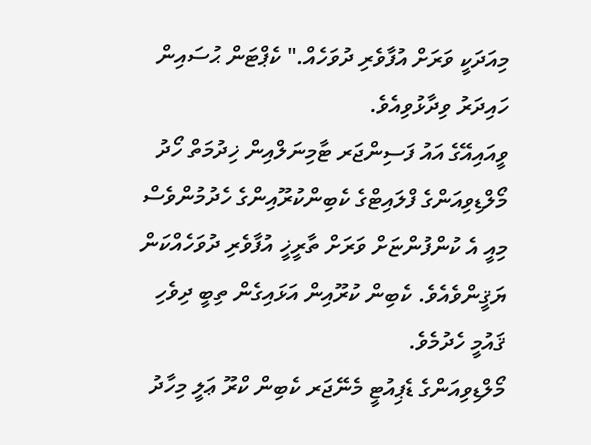މިއަދަކީ ވަރަށް އުފާވެރި ދުވަހެއް." ކެޕްޓަން ޙުސައިން ހައިދަރު ވިދާޅުވިއެވެ.
ވީއައިއޭގެ އައު ފަސިންޖަރ ޓާމިނަލްއިން ޚިދުމަތް ހޯދު މޯލްޑިވިއަންގެ ފްލައިޓްގެ ކެބިންކުރޫއިންގެ ހެދުމުންވެސް މިއީ އެ ކުންފުންޏަށް ވަރަށް ތާރީޚީ އުފާވެރި ދުވަހެއްކަން ޔަޤީންވެއެވެ. ކެބިން ކުރޫއިން އަޅައިގެން ތިބީ ދިވެހި ޤައުމީ ހެދުމެވެ.
މޯލްޑިވިއަންގެ ޑެޕިއުޓީ މެނޭޖަރ ކެބިން ކްރޫ ޢަލީ މިހާދު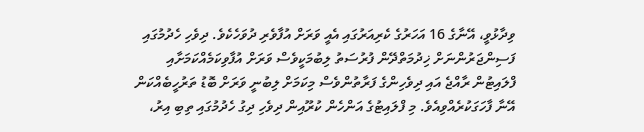ވިދާޅުވީ، އޭނާގެ 16 އަހަރުގެ ކެރިއަރުގައި އެއީ ވަރަށް އުފާވެރި ދުވަހެކެވެ. ދިވެހި ހެދުމުގައި ފަސިންޖަރުންނަށް ޚިދުމަތްދޭން ފުރުސަތު ލިބުމަކީވެސް ވަރަށް އުފާވިކަމެއްކަމަށާއި ފްލައިޓުން ރާއްޖެ އައި ދިވެހިންގެ ފަރާތުންވެސް މިކަމަށް ލިބުނީ ވަރަށް ބޮޑު ތަރުހީބެއްކަން އޭނާ ފާހަގަކުރެއްވިއެވެ. މި ފްލައިޓުގެ އަންހެން ކުރޫއިން ދިވެހި ދިގު ހެދުމުގައި ތިބި އިރު،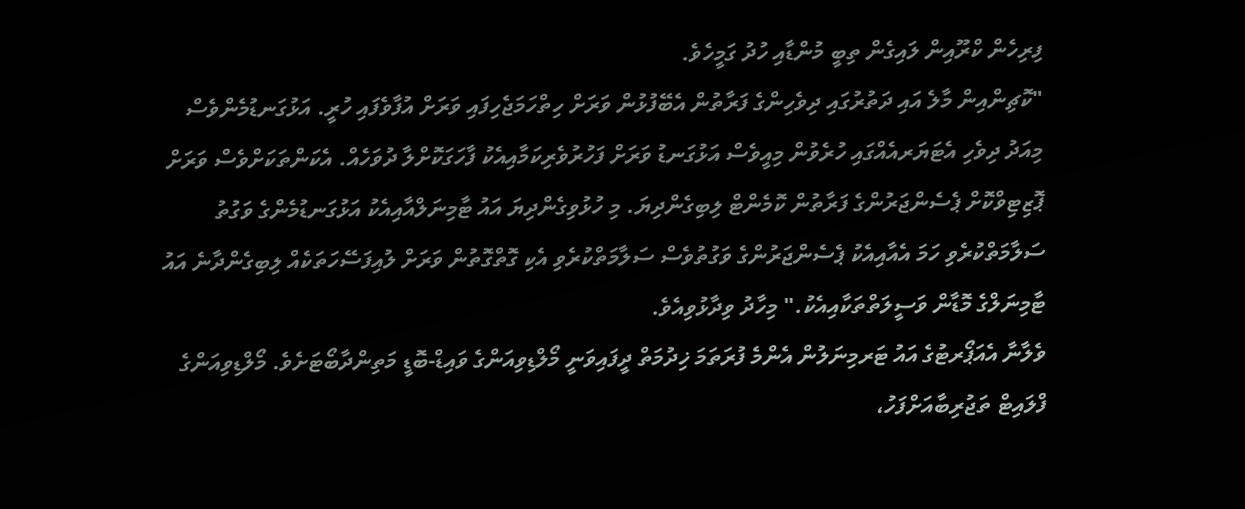ފިރިހެން ކްރޫއިން ލައިގެން ތިބީ މުންޑާއި ހުދު ގަމީހެވެ.
"ކޮޗިންއިން މާލެ އައި ދަތުރުގައި ދިވެހިންގެ ފަރާތުން އެބޭފުޅުން ވަރަށް ހިތްހަމަޖެހިފައި ވަރަށް އުފާވެފައި ހުރީ. އަޅުގަނޑުމެންވެސް މިއަދު ދިވެހި އެޓަޔަރއެއްގައި ހުރެވުން މިއީވެސް އަޅުގަނޑު ވަރަށް ފަހުރުވެރިކަމާއިއެކު ފާހަގަކޮށްލާ ދުވަހެއް. އެކަންތަކަށްވެސް ވަރަށް ޕޮޒިޓިވްކޮށް ޕެސެންޖަރުންގެ ފަރާތުން ކޮމެންޓް ލިބިގެންދިޔަ. މި ހުޅުވިގެންދިޔަ އައު ޓާމިނަލްއާއިއެކު އަޅުގަނޑުމެންގެ ވަގުތު ސަލާމަތްކުރެވި ހަމަ އެއާއިއެކު ޕެސެންޖަރުންގެ ވަގުތުވެސް ސަލާމަތްކުރެވި އެކި ގޮތްގޮތުން ވަރަށް ލުއިފަސޭހަތަކެއް ލިބިގެންދާނެ އައު ޓާމިނަލްގެ މޮޑާން ވަސީލަތްތަކާއިއެކު." މިހާދު ވިދާޅުވިއެވެ.
ވެލާނާ އެއަޕޯރޓުގެ އައު ޓަރމިނަލުން އެންމެ ފުރަތަމަ ޚިދުމަތް ދީފައިވަނީ މޯލްޑިވިއަންގެ ވައިޑް-ބޮޑީ މަތިންދާބޯޓަށެވެ. މޯލްޑިވިއަންގެ ފްލައިޓް ތަޖުރިބާއަށްފަހު،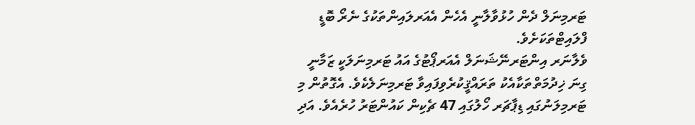ޓަރމިނަލް ދެން ހުޅުވާލާނީ އެހެން އެއަރލައިންތަކުގެ ނެރޯ ބޮޑީ ފްލައިޓްތަކަށެވެ.
ވެލާނަރ އިންޓަރނޭޝަނަލް އެއަރޕޯޓުގެ އައު ޓަރމިނަލަކީ ޒަމާނީ ގިނަ ޚިދުމަތްތަކާއެކު ތަރައްޤީކުރެވިފައިވާ ޓަރމިނަލެކެވެ. އެގޮތުން މި ޓަރމިލަނުގައި ޑިޕާޗަރ ހޯލުގައި 47 ޗެކިން ކައުންޓަރު ހުރެއެވެ. އަދި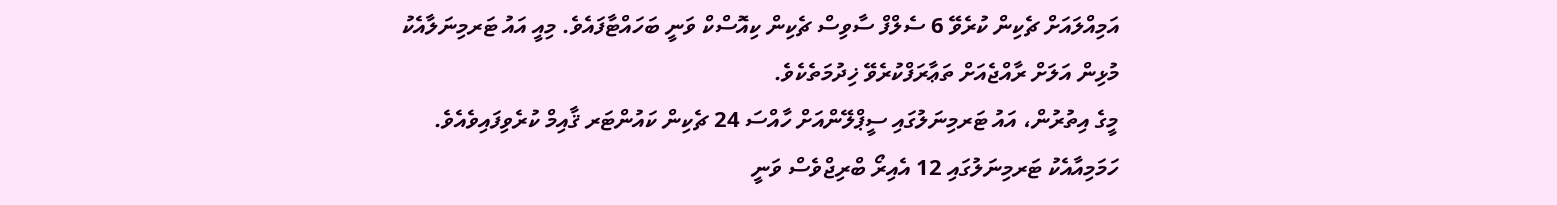އަމިއްލައަށް ޗެކިން ކުރެވޭ 6 ސެލްފް ސާވިސް ޗެކިން ކިއޮސްކް ވަނީ ބަހައްޓާފައެވެ. މިއީ އައު ޓަރމިނަލާއެކު މުޅިން އަލަށް ރާއްޖެއަށް ތަޢާރަފްކުރެވޭ ޚިދުމަތެކެވެ.
މީގެ އިތުރުން، އައު ޓަރމިނަލުގައި ސީޕްލޭންއަށް ހާއްސަ 24 ޗެކިން ކައުންޓަރ ޤާއިމް ކުރެވިފައިވެއެވެ. ހަމަމިއާއެކު ޓަރމިނަލުގައި 12 އެއިރޯ ބްރިޖްވެސް ވަނީ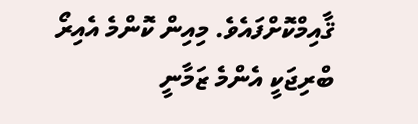ޤާއިމްކޮށްފައެވެ. މިއިން ކޮންމެ އެއިރޯ ބްރިޖަކީ އެންމެ ޒަމާނީ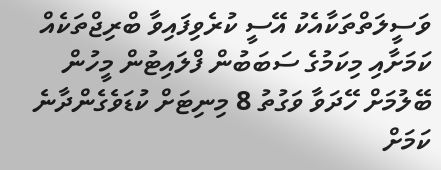ވަސީލަތްތަކާއެކު އޭސީ ކުރެވިފައިވާ ބްރިޖްތަކެއް ކަމަށާއި މިކަމުގެ ސަބަބުން ފްލައިޓުން މީހުން ބޭލުމަށް ހޭދަވާ ވަގުތު 8 މިނިޓަށް ކުޑަވެގެންދާނެ ކަމަށް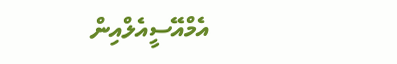އެމްއޭސީއެލްއިން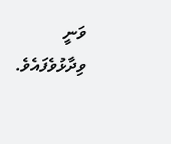ވަނީ ވިދާޅުވެފައެވެ.